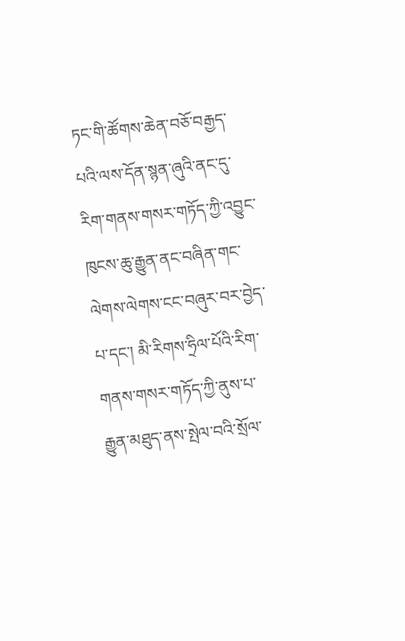ཏང་གི་ཚོགས་ཆེན་བཅོ་བརྒྱད་པའི་ལས་དོན་སྙན་ཞུའི་ནང་དུ་རིག་གནས་གསར་གཏོད་ཀྱི་འབྱུང་ཁུངས་ཆུ་རྒྱུན་ནང་བཞིན་གང་ལེགས་ལེགས་ངང་བཞུར་བར་བྱེད་པ་དང་། མི་རིགས་ཧྲིལ་པོའི་རིག་གནས་གསར་གཏོད་ཀྱི་ནུས་པ་རྒྱུན་མཐུད་ནས་སྤེལ་བའི་སྲོལ་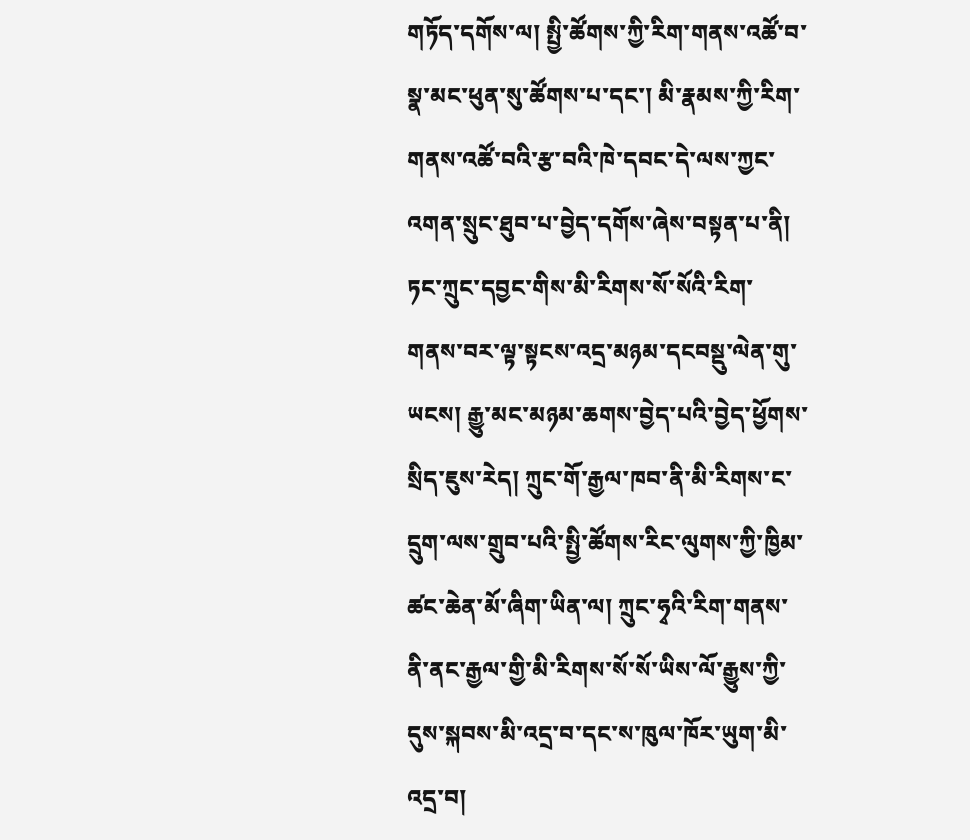གཏོད་དགོས་ལ། སྤྱི་ཚོགས་ཀྱི་རིག་གནས་འཚོ་བ་སྣ་མང་ཕུན་སུ་ཚོགས་པ་དང་། མི་རྣམས་ཀྱི་རིག་གནས་འཚོ་བའི་རྩ་བའི་ཁེ་དབང་དེ་ལས་ཀྱང་འགན་སྲུང་ཐུབ་པ་བྱེད་དགོས་ཞེས་བསྟན་པ་ནི། ཏང་ཀྲུང་དབྱང་གིས་མི་རིགས་སོ་སོའི་རིག་གནས་བར་ལྟ་སྟངས་འདྲ་མཉམ་དངབསྡུ་ལེན་གུ་ཡངས། རྒྱུ་མང་མཉམ་ཆགས་བྱེད་པའི་བྱེད་ཕྱོགས་སྲིད་ཇུས་རེད། ཀྲུང་གོ་རྒྱལ་ཁབ་ནི་མི་རིགས་ང་དྲུག་ལས་གྲུབ་པའི་སྤྱི་ཚོགས་རིང་ལུགས་ཀྱི་ཁྱིམ་ཚང་ཆེན་མོ་ཞིག་ཡིན་ལ། ཀྲུང་ཧྭའི་རིག་གནས་ནི་ནང་རྒྱལ་གྱི་མི་རིགས་སོ་སོ་ཡིས་ལོ་རྒྱུས་ཀྱི་དུས་སྐབས་མི་འདྲ་བ་དང་ས་ཁུལ་ཁོར་ཡུག་མི་འདྲ་བ།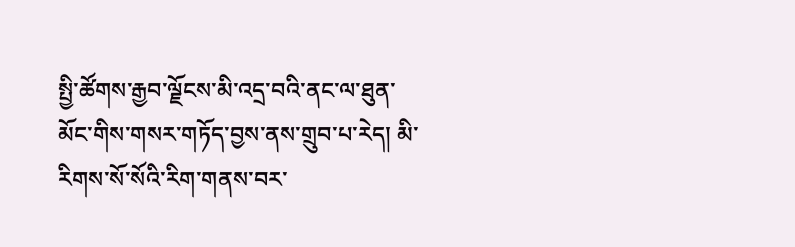སྤྱི་ཚོགས་རྒྱབ་ལྗོངས་མི་འདྲ་བའི་ནང་ལ་ཐུན་མོང་གིས་གསར་གཏོད་བྱས་ནས་གྲུབ་པ་རེད། མི་རིགས་སོ་སོའི་རིག་གནས་བར་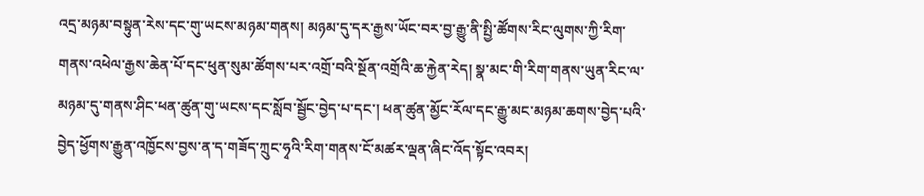འདྲ་མཉམ་བསྟུན་རེས་དང་གུ་ཡངས་མཉམ་གནས། མཉམ་དུ་དར་རྒྱས་ཡོང་བར་བྱ་རྒྱུ་ནི་སྤྱི་ཚོགས་རིང་ལུགས་ཀྱི་རིག་གནས་འཕེལ་རྒྱས་ཆེན་པོ་དང་ཕུན་སུམ་ཚོགས་པར་འགྲོ་བའི་སྔོན་འགྲོའི་ཆ་རྐྱེན་རེད། སྣ་མང་གི་རིག་གནས་ཡུན་རིང་ལ་མཉམ་དུ་གནས་ཤིང་ཕན་ཚུན་གུ་ཡངས་དང་སློབ་སྦྱོང་བྱེད་པ་དང་། ཕན་ཚུན་མྱོང་རོལ་དང་རྒྱུ་མང་མཉམ་ཆགས་བྱེད་པའི་བྱེད་ཕྱོགས་རྒྱུན་འཁྱོངས་བྱས་ན་ད་གཟོད་ཀྲུང་ཧྭའི་རིག་གནས་ངོ་མཚར་ལྡན་ཞིང་འོད་སྟོང་འབར།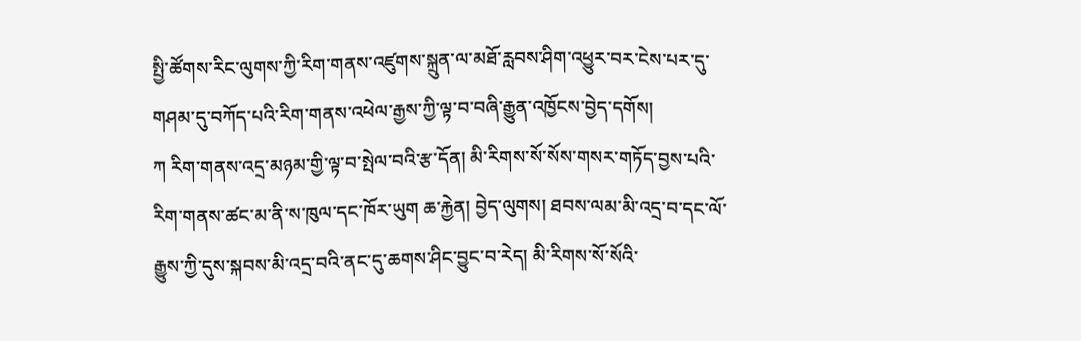སྤྱི་ཚོགས་རིང་ལུགས་ཀྱི་རིག་གནས་འཛུགས་སྐྲུན་ལ་མཐོ་རླབས་ཤིག་འཕྱུར་བར་ངེས་པར་དུ་གཤམ་དུ་བཀོད་པའི་རིག་གནས་འཕེལ་རྒྱས་ཀྱི་ལྟ་བ་བཞི་རྒྱུན་འཁྱོངས་བྱེད་དགོས།
ཀ རིག་གནས་འདྲ་མཉམ་གྱི་ལྟ་བ་སྤེལ་བའི་རྩ་དོན། མི་རིགས་སོ་སོས་གསར་གཏོད་བྱས་པའི་རིག་གནས་ཚང་མ་ནི་ས་ཁུལ་དང་ཁོར་ཡུག ཆ་རྐྱེན། བྱེད་ལུགས། ཐབས་ལམ་མི་འདྲ་བ་དང་ལོ་རྒྱུས་ཀྱི་དུས་སྐབས་མི་འདྲ་བའི་ནང་དུ་ཆགས་ཤིང་བྱུང་བ་རེད། མི་རིགས་སོ་སོའི་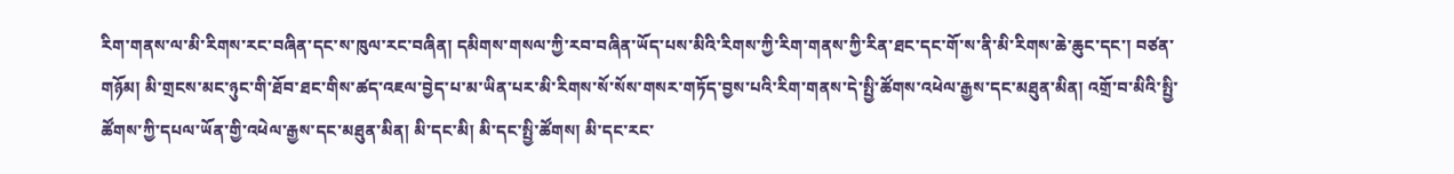རིག་གནས་ལ་མི་རིགས་རང་བཞིན་དང་ས་ཁུལ་རང་བཞིན། དམིགས་གསལ་ཀྱི་རབ་བཞིན་ཡོད་པས་མིའི་རིགས་ཀྱི་རིག་གནས་ཀྱི་རིན་ཐང་དང་གོ་ས་ནི་མི་རིགས་ཆེ་ཆུང་དང་། བཙན་གཉོམ། མི་གྲངས་མང་ཉུང་གི་ཐོབ་ཐང་གིས་ཚད་འཇལ་བྱེད་པ་མ་ཡིན་པར་མི་རིགས་སོ་སོས་གསར་གཏོད་བྱས་པའི་རིག་གནས་དེ་སྤྱི་ཚོགས་འཕེལ་རྒྱས་དང་མཐུན་མིན། འགྲོ་བ་མིའི་སྤྱི་ཚོགས་ཀྱི་དཔལ་ཡོན་གྱི་འཕེལ་རྒྱས་དང་མཐུན་མིན། མི་དང་མི། མི་དང་སྤྱི་ཚོགས། མི་དང་རང་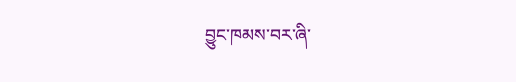བྱུང་ཁམས་བར་ཞི་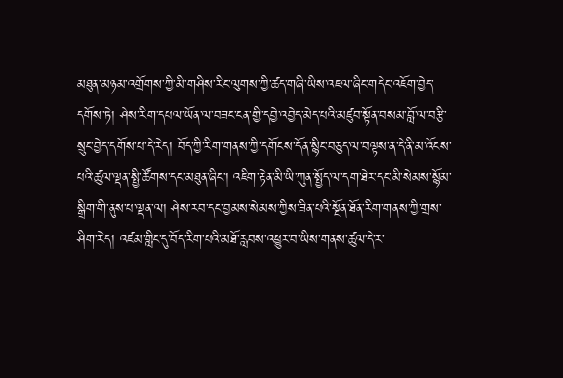མཐུན་མཉམ་འགྲོགས་ཀྱི་མི་གཤིས་རིང་ལུགས་ཀྱི་ཚད་གཞི་ཡིས་འཇལ་ཞིང་གདེང་འཇོག་བྱེད་དགོས་ཏེ། ཤེས་རིག་དཔལ་ཡོན་ལ་བཟང་ངན་གྱི་དབྱེ་འབྱེད་མེད་པའི་མཛུབ་སྟོན་བསམ་བློ་ལ་བརྩི་སྲུང་བྱེད་དགོས་པ་དེ་རེད། བོད་ཀྱི་རིག་གནས་ཀྱི་དགོངས་དོན་སྙིང་བཅུད་ལ་བལྟས་ན་དེ་ནི་མ་འོངས་པའི་ཚུལ་ལྡན་སྤྱི་ཚོགས་དང་མཐུན་ཞིང་། འཇིག་རྟེན་མི་ཡི་ཀུན་སྤྱོད་ལ་དག་ཐེར་དང་མི་སེམས་སྙོམ་སྒྲིག་གི་ནུས་པ་ལྡན་ལ། ཤེས་རབ་དང་བྱམས་སེམས་ཀྱིས་ཟིན་པའི་སྔོན་ཐོན་རིག་གནས་ཀྱི་གྲས་ཤིག་རེད། འཛམ་གླིང་དུ་བོད་རིག་པའི་མཐོ་རླབས་འཕྱུར་བ་ཡིས་གནས་ཚུལ་དེ་ར་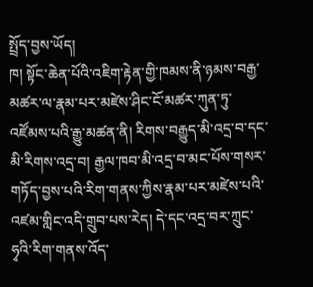སྤྲོད་བྱས་ཡོད།
ཁ། སྟོང་ཆེན་པོའི་འཇིག་རྟེན་གྱི་ཁམས་ནི་ཉམས་བརྒྱ་མཚར་ལ་རྣམ་པར་མཛེས་ཤིང་ངོ་མཚར་ཀུན་ཏུ་འཛོམས་པའི་རྒྱུ་མཚན་ནི། རིགས་བརྒྱུད་མི་འདྲ་བ་དང་མི་རིགས་འདྲ་བ། རྒྱལ་ཁབ་མི་འདྲ་བ་མང་པོས་གསར་གཏོད་བྱས་པའི་རིག་གནས་ཀྱིས་རྣམ་པར་མཛེས་པའི་འཛམ་གླིང་འདི་གྲུབ་པས་རེད། དེ་དང་འདྲ་བར་ཀྲུང་ཧྭའི་རིག་གནས་འོད་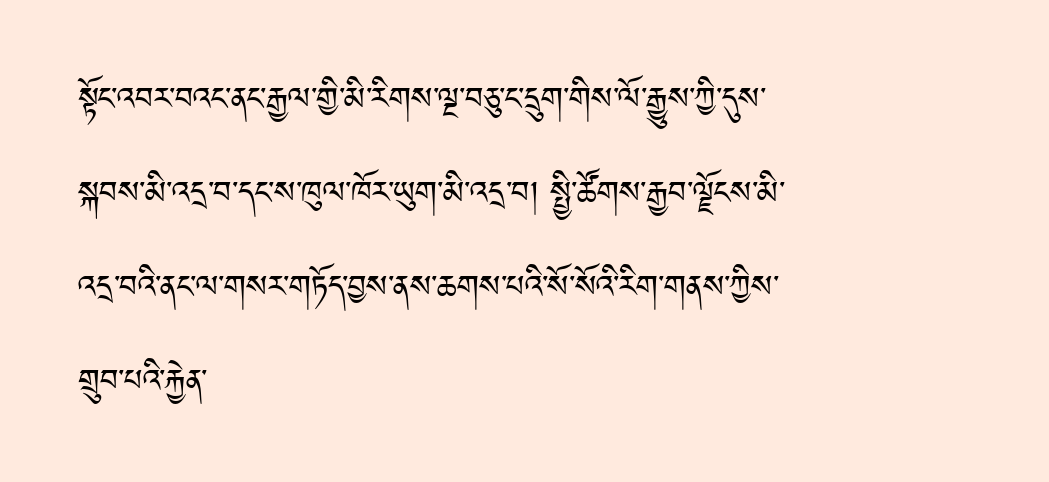སྟོང་འབར་བའང་ནང་རྒྱལ་གྱི་མི་རིགས་ལྔ་བཅུ་ང་དྲུག་གིས་ལོ་རྒྱུས་ཀྱི་དུས་སྐབས་མི་འདྲ་བ་དང་ས་ཁུལ་ཁོར་ཡུག་མི་འདྲ་བ། སྤྱི་ཚོགས་རྒྱབ་ལྗོངས་མི་འདྲ་བའི་ནང་ལ་གསར་གཏོད་བྱས་ནས་ཆགས་པའི་སོ་སོའི་རིག་གནས་ཀྱིས་གྲུབ་པའི་རྐྱེན་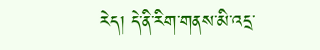རེད། དེ་ནི་རིག་གནས་མི་འདྲ་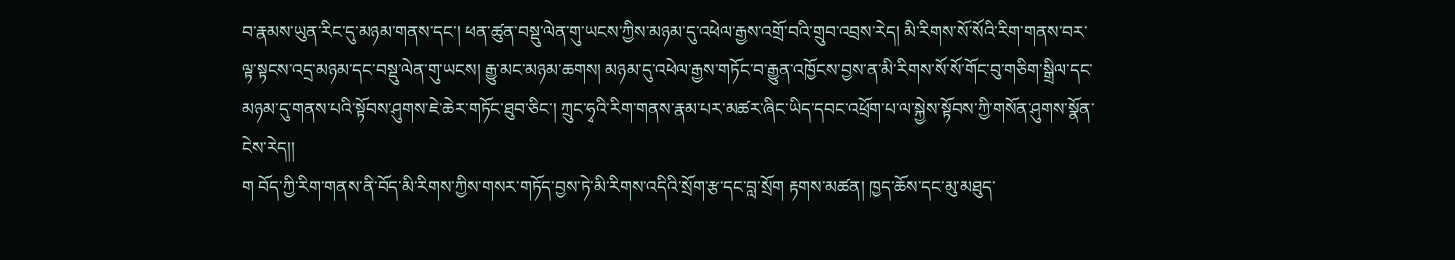བ་རྣམས་ཡུན་རིང་དུ་མཉམ་གནས་དང་། ཕན་ཚུན་བསྡུ་ལེན་གུ་ཡངས་ཀྱིས་མཉམ་དུ་འཕེལ་རྒྱས་འགྲོ་བའི་གྲུབ་འབྲས་རེད། མི་རིགས་སོ་སོའི་རིག་གནས་བར་ལྟ་སྟངས་འདྲ་མཉམ་དང་བསྡུ་ལེན་གུ་ཡངས། རྒྱུ་མང་མཉམ་ཆགས། མཉམ་དུ་འཕེལ་རྒྱས་གཏོང་བ་རྒྱུན་འཁྱོངས་བྱས་ན་མི་རིགས་སོ་སོ་གོང་བུ་གཅིག་སྒྲིལ་དང་མཉམ་དུ་གནས་པའི་སྟོབས་ཤུགས་ཇེ་ཆེར་གཏོང་ཐུབ་ཅིང་། ཀྲུང་ཧྭའི་རིག་གནས་རྣམ་པར་མཚར་ཞིང་ཡིད་དབང་འཕྲོག་པ་ལ་སྐྱེས་སྟོབས་ཀྱི་གསོན་ཤུགས་སྣོན་ངེས་རེད།།
ག བོད་ཀྱི་རིག་གནས་ནི་བོད་མི་རིགས་ཀྱིས་གསར་གཏོད་བྱས་ཏེ་མི་རིགས་འདིའི་སྲོག་རྩ་དང་བླ་སྲོག རྟགས་མཚན། ཁྱད་ཆོས་དང་མུ་མཐུད་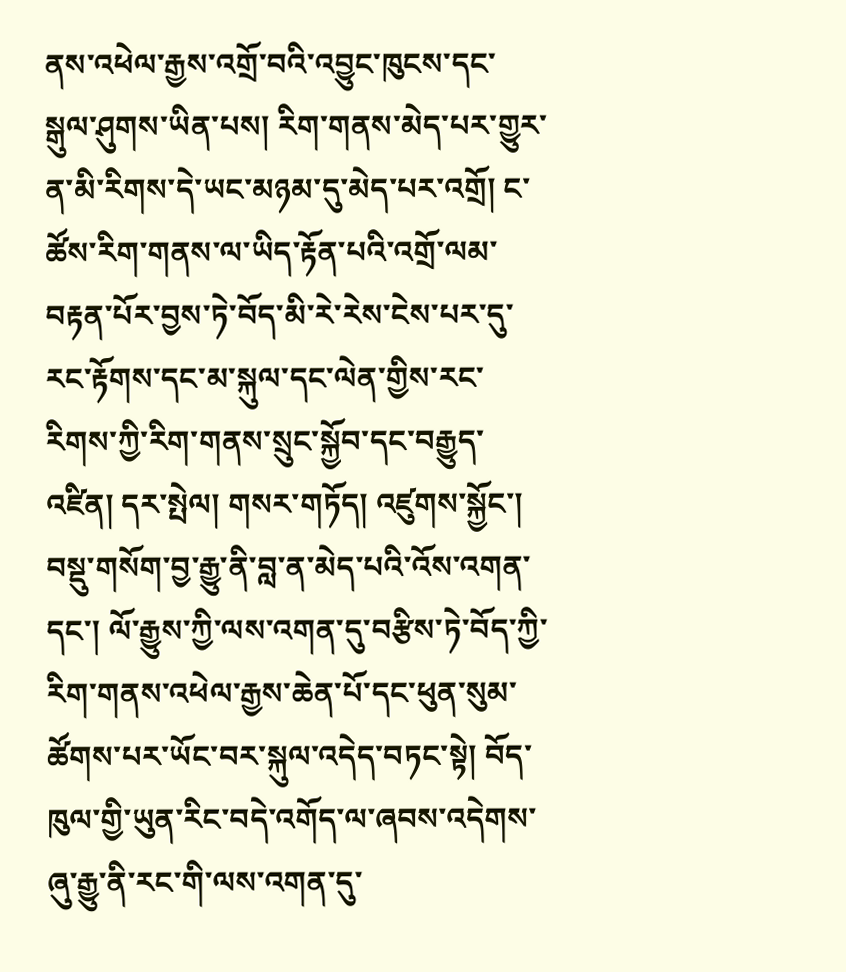ནས་འཕེལ་རྒྱས་འགྲོ་བའི་འབྱུང་ཁུངས་དང་སྒུལ་ཤུགས་ཡིན་པས། རིག་གནས་མེད་པར་གྱུར་ན་མི་རིགས་དེ་ཡང་མཉམ་དུ་མེད་པར་འགྲོ། ང་ཚོས་རིག་གནས་ལ་ཡིད་རྟོན་པའི་འགྲོ་ལམ་བརྟན་པོར་བྱས་ཏེ་བོད་མི་རེ་རེས་ངེས་པར་དུ་རང་རྟོགས་དང་མ་སྐུལ་དང་ལེན་གྱིས་རང་རིགས་ཀྱི་རིག་གནས་སྲུང་སྐྱོབ་དང་བརྒྱུད་འཛིན། དར་སྤེལ། གསར་གཏོད། འཛུགས་སྐྱོང་། བསྡུ་གསོག་བྱ་རྒྱུ་ནི་བླ་ན་མེད་པའི་འོས་འགན་དང་། ལོ་རྒྱུས་ཀྱི་ལས་འགན་དུ་བརྩིས་ཏེ་བོད་ཀྱི་རིག་གནས་འཕེལ་རྒྱས་ཆེན་པོ་དང་ཕུན་སུམ་ཚོགས་པར་ཡོང་བར་སྐུལ་འདེད་བཏང་སྟེ། བོད་ཁུལ་གྱི་ཡུན་རིང་བདེ་འགོད་ལ་ཞབས་འདེགས་ཞུ་རྒྱུ་ནི་རང་གི་ལས་འགན་དུ་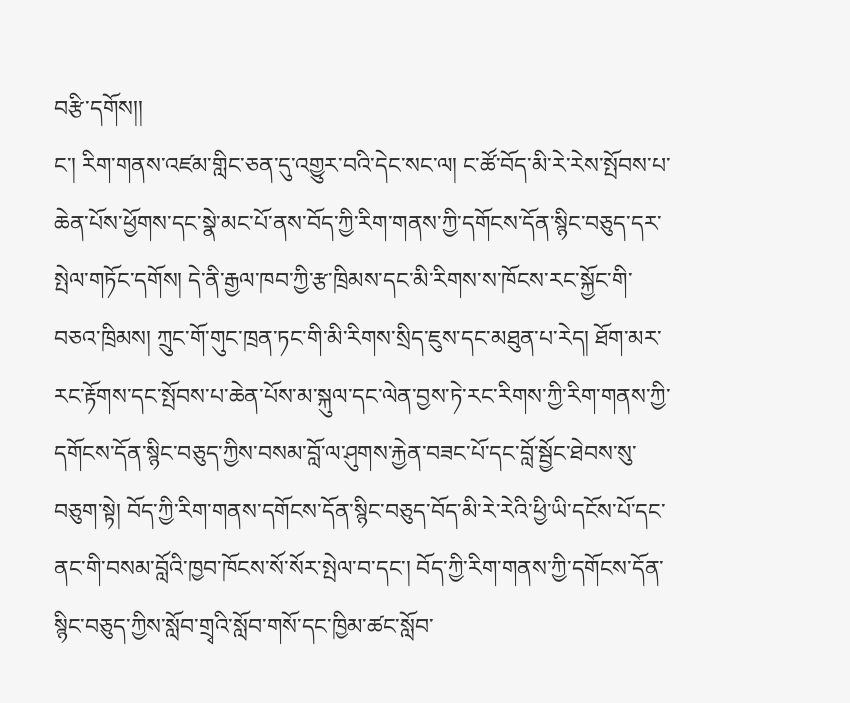བརྩི་དགོས།།
ང་། རིག་གནས་འཛམ་གླིང་ཅན་དུ་འགྱུར་བའི་དེང་སང་ལ། ང་ཚོ་བོད་མི་རེ་རེས་སྤོབས་པ་ཆེན་པོས་ཕྱོགས་དང་སྣེ་མང་པོ་ནས་བོད་ཀྱི་རིག་གནས་ཀྱི་དགོངས་དོན་སྙིང་བཅུད་དར་སྤེལ་གཏོང་དགོས། དེ་ནི་རྒྱལ་ཁབ་ཀྱི་རྩ་ཁྲིམས་དང་མི་རིགས་ས་ཁོངས་རང་སྐྱོང་གི་བཅའ་ཁྲིམས། ཀྲུང་གོ་གུང་ཁྲན་ཏང་གི་མི་རིགས་སྲིད་ཇུས་དང་མཐུན་པ་རེད། ཐོག་མར་རང་རྟོགས་དང་སྤོབས་པ་ཆེན་པོས་མ་སྐུལ་དང་ལེན་བྱས་ཏེ་རང་རིགས་ཀྱི་རིག་གནས་ཀྱི་དགོངས་དོན་སྙིང་བཅུད་ཀྱིས་བསམ་བློ་ལ་ཤུགས་རྐྱེན་བཟང་པོ་དང་བློ་སྦྱོང་ཐེབས་སུ་བཅུག་སྟེ། བོད་ཀྱི་རིག་གནས་དགོངས་དོན་སྙིང་བཅུད་བོད་མི་རེ་རེའི་ཕྱི་ཡི་དངོས་པོ་དང་ནང་གི་བསམ་བློའི་ཁྱབ་ཁོངས་སོ་སོར་སྤེལ་བ་དང་། བོད་ཀྱི་རིག་གནས་ཀྱི་དགོངས་དོན་སྙིང་བཅུད་ཀྱིས་སློབ་གྲྭའི་སློབ་གསོ་དང་ཁྱིམ་ཚང་སློབ་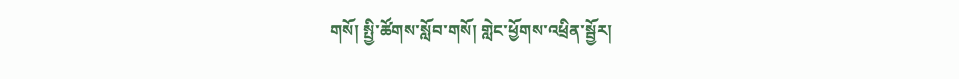གསོ། སྤྱི་ཚོགས་སློབ་གསོ། གླེང་ཕྱོགས་འཕྲིན་སྦྱོར།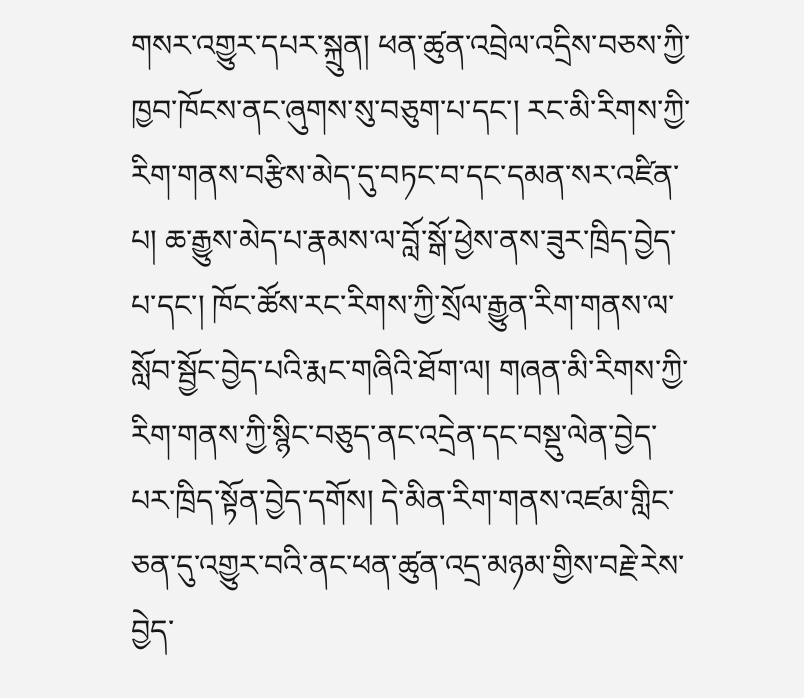གསར་འགྱུར་དཔར་སྐྲུན། ཕན་ཚུན་འབྲེལ་འདྲིས་བཅས་ཀྱི་ཁྱབ་ཁོངས་ནང་ཞུགས་སུ་བཅུག་པ་དང་། རང་མི་རིགས་ཀྱི་རིག་གནས་བརྩིས་མེད་དུ་བཏང་བ་དང་དམན་སར་འཛིན་པ། ཆ་རྒྱུས་མེད་པ་རྣམས་ལ་བློ་སྒོ་ཕྱེས་ནས་ཟུར་ཁྲིད་བྱེད་པ་དང་། ཁོང་ཚོས་རང་རིགས་ཀྱི་སྲོལ་རྒྱུན་རིག་གནས་ལ་སློབ་སྦྱོང་བྱེད་པའི་རྨང་གཞིའི་ཐོག་ལ། གཞན་མི་རིགས་ཀྱི་རིག་གནས་ཀྱི་སྙིང་བཅུད་ནང་འདྲེན་དང་བསྡུ་ལེན་བྱེད་པར་ཁྲིད་སྟོན་བྱེད་དགོས། དེ་མིན་རིག་གནས་འཛམ་གླིང་ཅན་དུ་འགྱུར་བའི་ནང་ཕན་ཚུན་འདྲ་མཉམ་གྱིས་བརྗེ་རེས་བྱེད་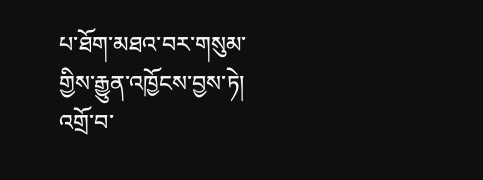པ་ཐོག་མཐའ་བར་གསུམ་གྱིས་རྒྱུན་འཁྱོངས་བྱས་ཏེ། འགྲོ་བ་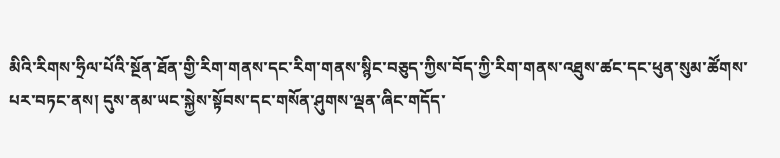མིའི་རིགས་ཧྲིལ་པོའི་སྔོན་ཐོན་གྱི་རིག་གནས་དང་རིག་གནས་སྙིང་བཅུད་ཀྱིས་བོད་ཀྱི་རིག་གནས་འཐུས་ཚང་དང་ཕུན་སུམ་ཚོགས་པར་བཏང་ནས། དུས་ནམ་ཡང་སྐྱེས་སྟོབས་དང་གསོན་ཤུགས་ལྡན་ཞིང་གདོད་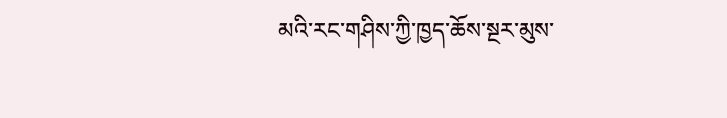མའི་རང་གཤིས་ཀྱི་ཁྱད་ཆོས་སྔར་མུས་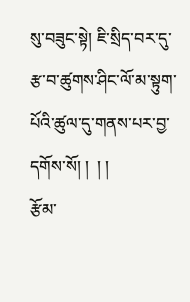སུ་བཟུང་སྟེ། ཇི་སྲིད་བར་དུ་རྩ་བ་ཚུགས་ཤིང་ལོ་མ་སྟུག་པོའི་ཚུལ་དུ་གནས་པར་བྱ་དགོས་སོ། །  ། །
རྩོམ་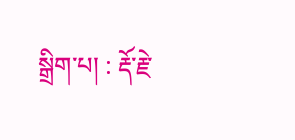སྒྲིག་པ། : རྡོ་རྗེ་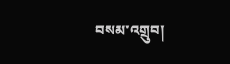བསམ་འགྲུབ།